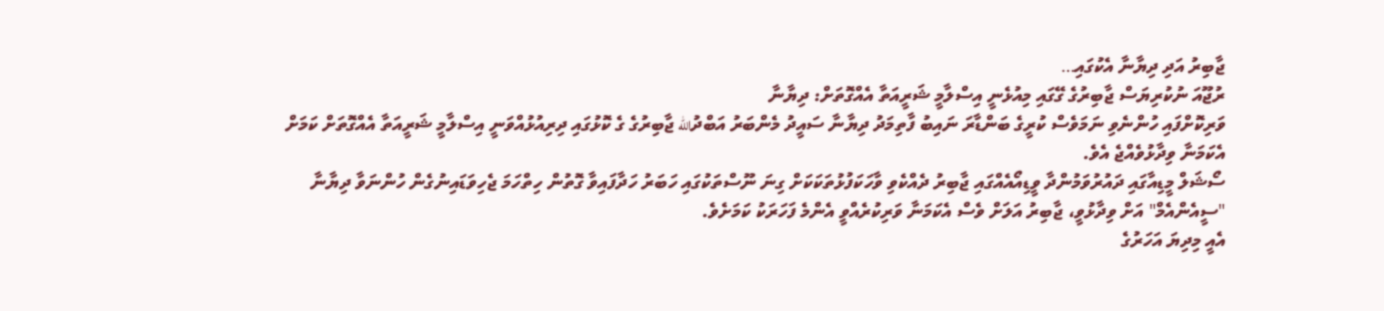ޖާބިރު އަދި ދިޔާނާ އެކުގައި…
ރުޖޫއަ ނުކުރިޔަސް ޖާބިރުގެ ގޭގައި މިއުޅެނީ އިސްލާމީ ޝަރީއަތާ އެއްގޮތަށް: ދިޔާނާ
ވަރިކޮށްފައި ހުންނެވި ނަމަވެސް ކުރީގެ ބަންޑާރަ ނައިބު ފާތިމަދު ދިޔާނާ ސައީދު މެންބަރު އަބްދުالله ޖާބިރުގެ ގެ ކޮޅުގައި ދިރިއުޅުއްވަނީ އިސްލާމީ ޝަރީއަތާ އެއްގޮތަށް ކަމަށް އެކަމަނާ ވިދާޅުވެއްޖެ އެވެ.
ސޯޝަލް މީޑިއާގައި ދައުރުވަމުންދާ ވީޑިއޯއެއްގައި ޖާބިރު ދެއްކެވި ވާހަކަފުޅުތަކަކަށް ގިނަ ނޫސްތަކުގައި ހަބަރު ހަދާފައިވާ ގޮތުން ހިތްހަމަ ޖެހިވަޑައިނުގެން ހުންނަވާ ދިޔާނާ "ސީއެންއެމް" އަށް ވިދާޅުވީ، ޖާބިރު އަލަށް ވެސް އެކަމަނާ ވަރިކުރެއްވީ އެންމެ ފަހަރަކު ކަމަށެވެ.
އެއީ މިދިޔަ އަހަރުގެ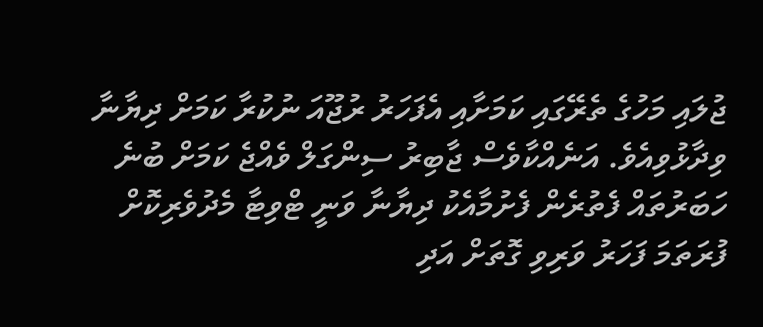ޖުލައި މަހުގެ ތެރޭގައި ކަމަށާއި އެފަހަރު ރުޖޫއަ ނުކުރާ ކަމަށް ދިޔާނާ ވިދާޅުވިއެވެ. އަނެއްކާވެސް ޖާބިރު ސިންގަލް ވެއްޖެ ކަމަށް ބުނެ ހަބަރުތައް ފެތުރެން ފެށުމާއެކު ދިޔާނާ ވަނީ ޓްވިޓާ މެދުވެރިކޮށް ފުރަތަމަ ފަހަރު ވަރިވި ގޮތަށް އަދި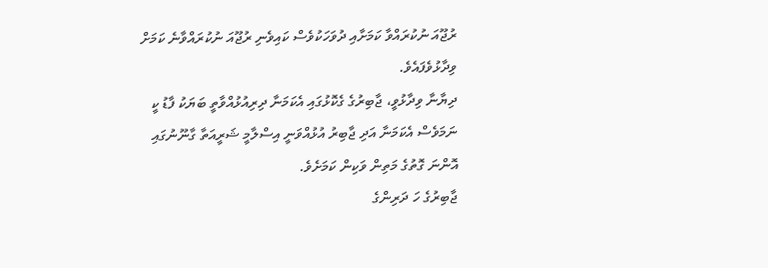ރުޖޫއަ ނުކުރައްވާ ކަމަށާއި ދުވަހަކުވެސް ކައިވެނި ރުޖޫއަ ނުކުރައްވާނެ ކަމަށް ވިދާޅުވެފައެވެ.
ދިޔާނާ ވިދާޅުވީ، ޖާބިރުގެ ގެކޮޅުގައި އެކަމަނާ ދިރިއުޅުއްވާތީ ބަޔަކު ފާޑު ކީ ނަމަވެސް އެކަމަނާ އަދި ޖާބިރު އުޅުއްވަނީ އިސްލާމީ ޝަރީއަތާ ގާނޫނުގައި އޮންނަ ގޮތުގެ މަތިން ވަކިން ކަމަށެވެ.
ޖާބިރުގެ ހަ ދަރިންގެ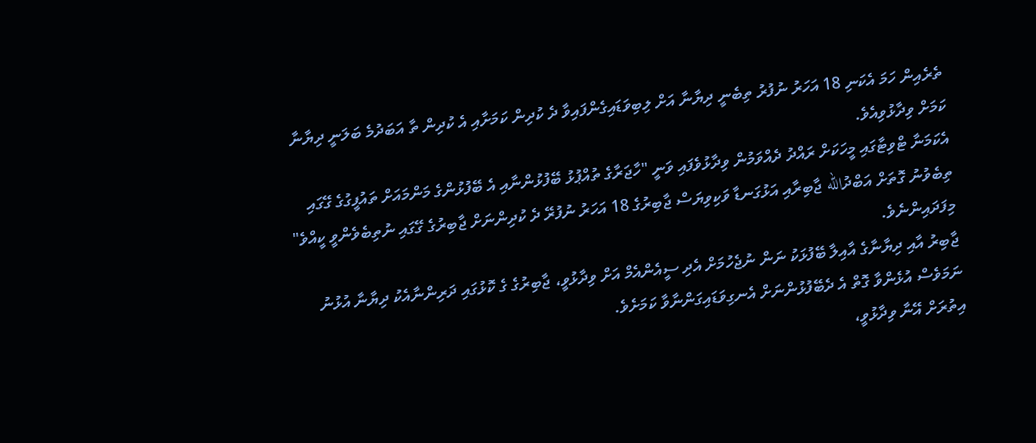ތެރެއިން ހަމަ އެކަނި 18 އަހަރު ނުފުރު ތިބެނީ ދިޔާނާ އަށް ލިބިވަޑައިގެންފައިވާ ދެ ކުދިން ކަމަށާއި އެ ކުދިން ތާ އަބަދުމެ ބަލަނީ ދިޔާނާ ކަމަށް ވިދާޅުވިއެވެ.
އެކަމަނާ ޓްވިޓާގައި މީހަކަށް ރައްދު ދެއްވަމުން ވިދާޅުވެފައި ވަނީ "ހާޖަރާގެ ތުއްޕުޅު ބޭފުޅުންނާއި އެ ބޭފުޅުންގެ މަންމައަށް ތައުފީގުގެ ގޭގައި ތިބެވުނު ގޮތަށް އަބްދުالله ޖާބިރާއި އަޅުގަނޑާ ވަކިވިޔަސް ޖާބިރުގެ 18 އަހަރު ނުފުރޭ ދެ ކުދިންނަށް ޖާބިރުގެ ގޭގައި ނުތިބެވެންވީ ކީއްވެ" މިފަދައިންނެވެ.
ޖާބިރު އާއި ދިޔާނާގެ އާއިލާ ބޭފުޅަކު ނަން ނުޖެހުމަށް އެދި ސީއެންއެމް އަށް ވިދާޅުވީ، ޖާބިރުގެ ގެ ކޮޅުގައި ދަރިންނާއެކު ދިޔާނާ އުޅުނު ނަމަވެސް އުޅެންވާ ގޮތް އެ ދެބޭފުޅުންނަށް އެނގިވަޑައިގަންނާވާ ކަމަށެވެ.
އިތުރަށް އޭނާ ވިދާޅުވީ،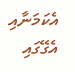އެކަމަނާއި އެގޭގައި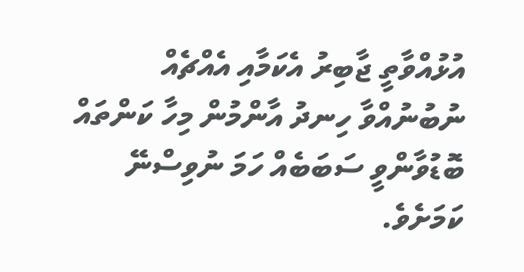އުޅުއްވާތީ ޖާބިރު އެކަމާއި އެއްޗެއް ނުބުނުއްވާ ހިނދު އާންމުން މިހާ ކަންތައް ބޮޑުވާންވީ ސަބަބެއް ހަމަ ނުވިސްނޭ ކަމަށެވެ.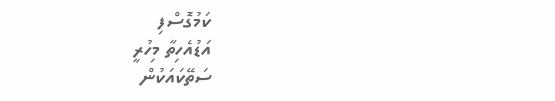ކަމުގޮސްފި
އަޑުއެހިތާ މިހުރީ
ސަތޭކައަކުން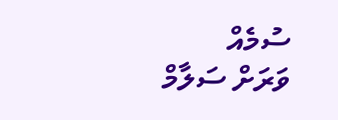ސުމެއް
ވަރަށް ސަލާމް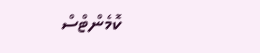ކޮމެންޓްސް